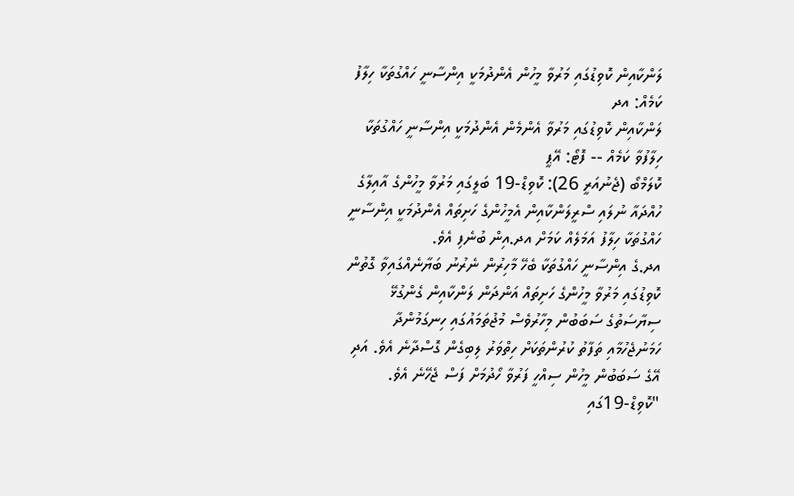ލަންކާއިން ކޮވިޑުގައި މަރުވާ މީހުން އެންދުމަކީ އިންސާނީ ހައްގުތަކާ ހިލާފު ކަމެއް: އދ
ލަންކާއިން ކޮވިޑުގައި މަރުވާ އެންމެން އެންދުމަކީ އިންސާނީ ހައްގުތަކާ ހިލާފުވާ ކަމެއް -- ފޮޓޯ: އޭޕީ
ކޮލަމްބޯ (ޖެނުއަރީ 26): ކޮވިޑް-19 ބަލީގައި މަރުވާ މީހުންގެ އާއިލާގެ ހުއްދައާ ނުލައި ސްރީލަންކާއިން އެމީހުންގެ ހަށިތައް އެންދުމަކީ އިންސާނީ ހައްގުތަކާ ހިލާފު އަމަލެއް ކަމަށް އދ.އިން ބުނެފި އެވެ.
އދ.ގެ އިންސާނީ ހައްގުތަކާ ބެހޭ މާހިރުން ނެރުނު ބަޔާނެއްގައިވާ ގޮތުން ކޮވިޑުގައި މަރުވާ މީހުންގެ ހަށިތައް އަންދަން ލަންކާއިން ގެންގުޅޭ ސިޔާސަތުގެ ސަބަބުން މިހާރުވެސް މުޖުތަމައުގައި ހިނގަމުންދާ ހަމަނުޖެހުމާއި ތަފާތު ކުރުންތަކަށް ހިތްވަރު ލިބިގެން ގޮސްދާނެ އެވެ. އަދި އޭގެ ސަބަބުން މީހުން ސިއްހީ ފަރުވާ ހޯދުމަށް ފަސް ޖެހޭނެ އެވެ.
"ކޮވިޑް-19ގައި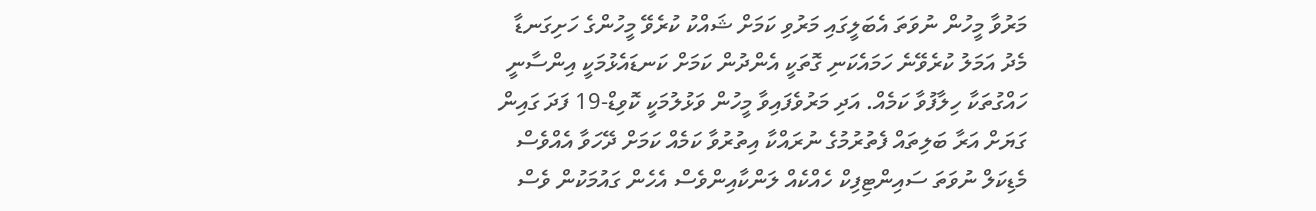މަރުވާ މީހުން ނުވަތަ އެބަލީގައި މަރުވި ކަމަށް ޝައްކު ކުރެވޭ މީހުންގެ ހަށިގަނޑާ މެދު އަމަލު ކުރެވޭނެ ހަމައެކަނި ގޮތަކީ އެންދުން ކަމަށް ކަނޑައެޅުމަކީ އިންސާނީ ހައްގުތަކާ ހިލާފުވާ ކަމެއް. އަދި މަރުވެފައިވާ މީހުން ވަޅުލުމަކީ ކޮވިޑް-19 ފަދަ ގައިން ގަޔަށް އަރާ ބަލިތައް ފެތުރުމުގެ ނުރައްކާ އިތުރުވާ ކަމެއް ކަމަށް ދޭހަވާ އެއްވެސް މެޑިކަލް ނުވަތަ ސައިންޓިފިކް ހެއްކެއް ލަންކާއިންވެސް އެހެން ގައުމަކުން ވެސް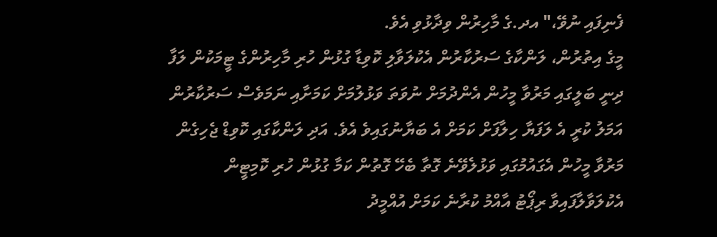ފެނިފައި ނުވޭ،" އދ.ގެ މާހިރުން ވިދާޅުވި އެވެ.
މީގެ އިތުރުން، ލަންކާގެ ސަރުކާރުން އެކުލަވާލި ކޮވިޑާ ގުޅުން ހުރި މާހިރުންގެ ޓީމަކުން ލަފާ ދިނީ ބަލީގައި މަރުވާ މީހުން އެންދުމަށް ނުވަތަ ވަޅުލުމަށް ކަމަށާއި ނަމަވެސް ސަރުކާރުން އަމަލު ކުރީ އެ ލަފަޔާ ހިލާފަށް ކަމަށް އެ ބަޔާނުގައިވެ އެވެ. އަދި ލަންކާގައި ކޮވިޑް ޖެހިގެން މަރުވާ މީހުން އެގައުމުގައި ވަޅުލެވޭނެ ގޮތާ ބެހޭ ގޮތުން ކަމާ ގުޅުން ހުރި ކޮމިޓީން އެކުލަވާލާފައިވާ ރިޕޯޓު އާއްމު ކުރާނެ ކަމަށް އުއްމީދު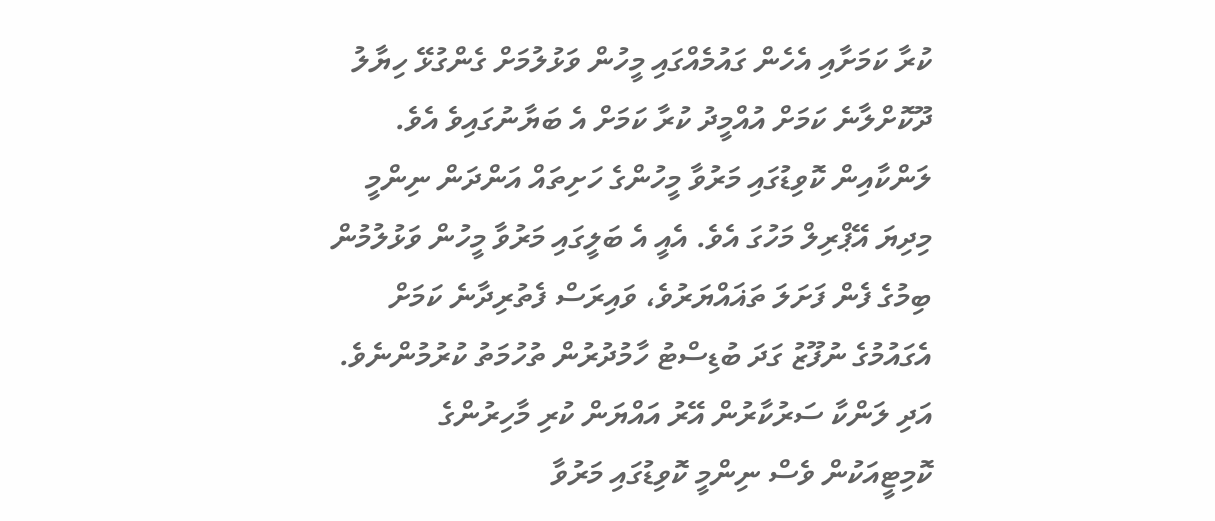ކުރާ ކަމަށާއި އެހެން ގައުމެއްގައި މީހުން ވަޅުލުމަށް ގެންގުޅޭ ހިޔާލު ދޫކޮށްލާނެ ކަމަށް އުއްމީދު ކުރާ ކަމަށް އެ ބަޔާނުގައިވެ އެވެ.
ލަންކާއިން ކޮވިޑުގައި މަރުވާ މީހުންގެ ހަށިތައް އަންދަން ނިންމީ މިދިޔަ އޭޕްރިލް މަހުގަ އެވެ. އެއީ އެ ބަލީގައި މަރުވާ މީހުން ވަޅުލުމުން ބިމުގެ ފެން ފަށަލަ ތަޣައްޔަރުވެ، ވައިރަސް ފެތުރިދާނެ ކަމަށް އެގައުމުގެ ނުފޫޒު ގަދަ ބުޑިސްޓު ހާމުދުރުން ތުހުމަތު ކުރުމުންނެވެ. އަދި ލަންކާ ސަރުކާރުން އޭރު އައްޔަން ކުރި މާހިރުންގެ ކޮމިޓީއަކުން ވެސް ނިންމީ ކޮވިޑުގައި މަރުވާ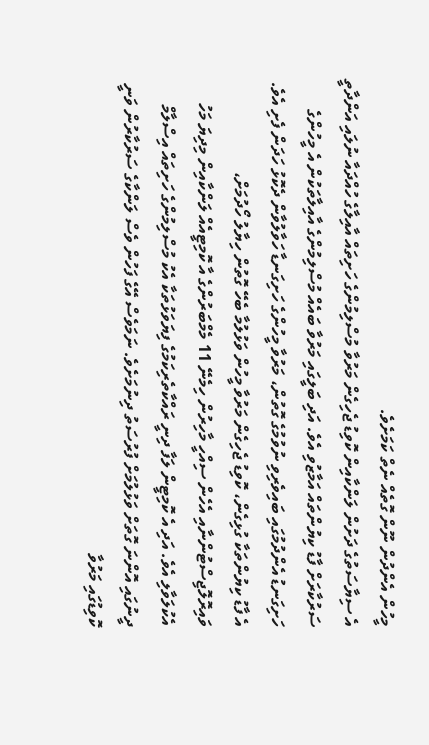މީހުން އެންދުން ނޫން ގޮތެއް ނެތް ކަމަށެވެ.
އެ ސިޔާސަތުގެ ދަށުން ލަންކާއިން ކޮވިޑު ޖެހިގެން މަރުވާ މުސްލިމުންގެ ހަށިތައް އާއިލާގެ ހުއްދައާ ނުލައި އަންދާތީ ސަރުކާރަށް ފާޑު ކިޔުންތައް އަމާޒުވި އެވެ. އަދި ބަލީގައި މަރުވާ ބައެއް މުސްލިމުންގެ އާއިލާތަކުން އެ މީހުންގެ ހަށިގަނޑު އެންދުމުގައި ބައިވެރިވި ނުވުމުގެ ގޮތުން، މަރުވާ މީހުންގެ ހަށިގަނޑާ ހަވާލުވާން ދެކޮޅު ހަދަން ފެށި އެވެ.
އެ ފާޑު ކިޔުންތަކާ ގުޅިގެން، ކޮވިޑު ޖެހިގެން މަރުވާ މީހުން ވަޅުލުމާ ބެހޭ ގޮތުން ހިޔާލު ހޯދުމަށް، ވައިރޮލޮޖިސްޓުންނާއި އެހެން ސިއްހީ މާހިރުން ހިމެނޭ 11 މެމްބަރުންގެ އާ ކޮމިޓީއެއް ލަންކާއިން މިދިޔަ މަހު އެކުލަވާލި އެވެ. އަދި އެ ކޮމިޓީން ލަފާ ދިނީ ރައްކާތެރިކަމުގެ ފިޔަވަޅުތަކާ އެކު މުސްލިމުންގެ ހަށިތައް އިސްލާމް ދީނުގައި އޮންނަ ގޮތަށް ވަޅުލުމަށް ފުރުސަތު ދިނުމަށެވެ. ނަމަވެސް އޭގެ ފަހުން ވެސް ލަންކާގެ ސަރުކާރުން ވަނީ ކޮވިޑުގައި މަރުވާ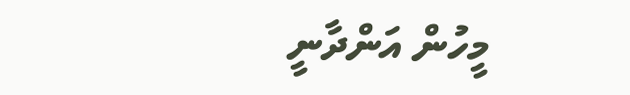މީހުން އަންދާނީ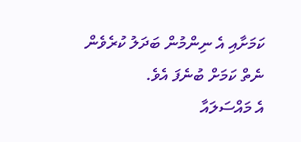ކަމަށާއި އެ ނިންމުން ބަދަލު ކުރެވެން ނެތް ކަމަށް ބުނެފަ އެވެ.
އެ މައްސަލައާ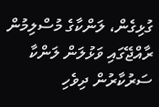ގުޅިގެން، ލަންކާގެ މުސްލިމުން ރާއްޖޭގައި ވަޅުލަން ލަންކާ ސަރުކާރުން ދިވެހި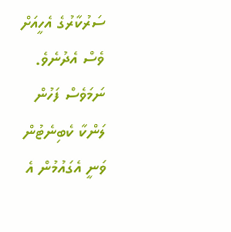ސަރުކާރުގެ އެހީއަށް ވެސް އެދުނެވެ. ނަމަވެސް ފަހުން ލަންކާ ކެބިނެޓުން ވަނީ އެގައުމުން އެ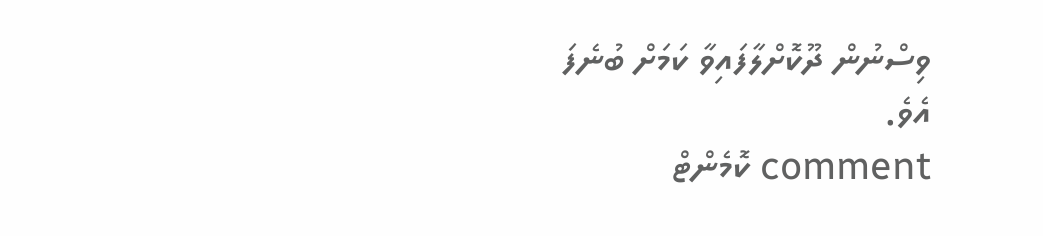ވިސްނުން ދޫކޮށްލާފައިވާ ކަމަށް ބުނެފަ އެވެ.
comment ކޮމެންޓް